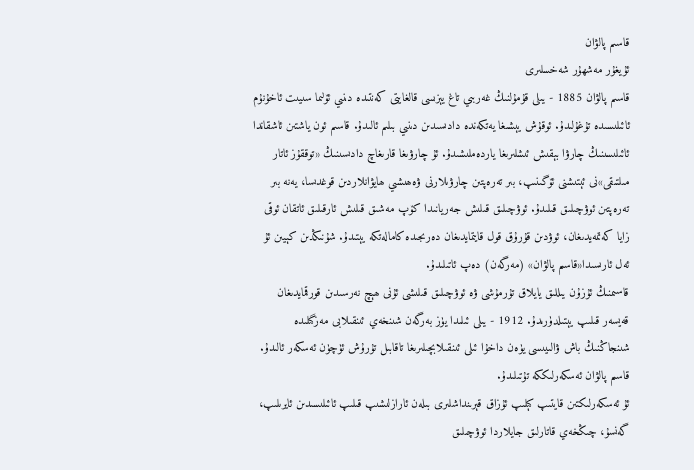قاسىم پالۋان
ئۇيغۇر مەشھۇر شەخسلىرى
قاسىم پالۋان 1885 - يىلى قۇمۇلنىڭ غەربىي تاغ يېزىسى قالغايتى كەنتىدە دىنىي ئۆلىما سىيىت ئاخۇنۇم ئائىلىسىدە تۇغۇلىدۇ. ئوقۇش يېشىغا يەتكەندە دادىسىدىن دىنىي بىلىم ئالىدۇ. قاسىم ئون ياشتىن ئاشقاندا ئائىلىسىنىڭ چارۋا بېقىش ئىشلىرىغا ياردەملىشىدۇ. ئۇ چارۋىغا قارىغاچ دادىسىنىڭ «توققۇز ئاتار مىلتىقى»نى ئېتىشنى ئۆگىنىپ، بىر تەرەپتىن چارۋىلارنى ۋەھىشىي ھايۋانلاردىن قوغدىسا، يەنە بىر تەرەپتىن ئوۋچىلىق قىلىدۇ. ئوۋچىلىق قىلىش جەريانىدا كۆپ مەشىق قىلىش ئارقىلىق ئاتقان ئوقى زايا كەتمەيدىغان، ئوۋدىن قۇرۇق قول قايتمايدىغان دەرىجىدە كامالەتكە يېتىدۇ. شۇنىڭدىن كېيىن ئۇ ئەل ئارىسىدا«قاسىم پالۋان» (مەرگەن) دەپ ئاتىلىدۇ.
قاسىمنىڭ ئۇزۇن يىللىق يايلاق تۇرمۇشى ۋە ئوۋچىلىق قىلىشى ئۇنى ھېچ نەرسىدىن قورقمايدىغان قەيسەر قىلىپ يېتىلدۈرىدۇ. 1912 - يىلى ئىلىدا يۈز بەرگەن شىنخەي ئىنقىلابى مەزگىلىدە شىنجاڭنىڭ باش ۋالىيىسى يۈەن داخۇا ئىلى ئىنقىلابچىلىرىغا تاقابىل تۇرۇش ئۈچۈن ئەسكەر ئالىدۇ. قاسىم پالۋان ئەسكەرلىككە تۇتىلىدۇ.
ئۇ ئەسكەرلىكتىن قايتىپ كېلىپ ئۇزاق قېرىنداشلىرى بىلەن ئارازلىشىپ قىلىپ ئائىلىسىدىن ئايرىلىپ، گەنسۇ، چىڭخەي قاتارلىق جايلاردا ئوۋچىلىق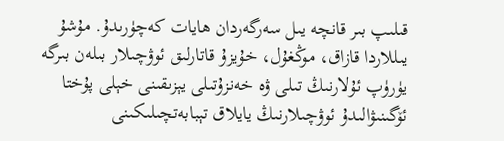قىلىپ بىر قانچە يىل سەرگەردان ھايات كەچۈرىدۇ. مۇشۇ يىللاردا قازاق، موڭغۇل، خۇيزۇ قاتارلىق ئوۋچىلار بىلەن بىرگە يۈرۈپ ئۇلارنىڭ تىلى ۋە خەنزۇتىلى يېزىقىنى خېلى پۇختا ئۆگىنىۋالىدۇ ئوۋچىلارنىڭ يايلاق تېبابەتچىلىكىنى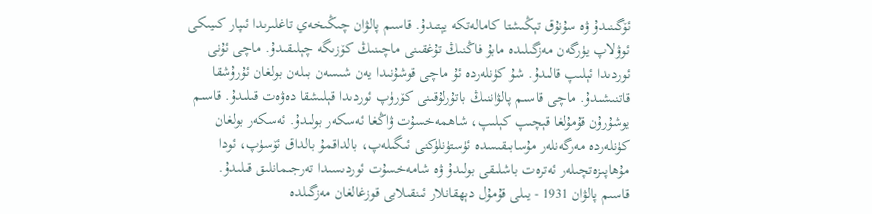ئۆگىنىدۇ ۋە سۇنۇق تېڭىشتا كامالەتكە يېتىدۇ. قاسىم پالۋان چىڭىخەي تاغلىرىدا ئىپار كىيىكى ئوۋلاپ يۈرگەن مەزگىلىدە مابۇ فاڭنىڭ تۇغقىنى ماچىنىڭ كۆزىگە چېلىقىدۇ. ماچى ئۇنى ئوردىدا ئېلىپ قالىدۇ. شۇ كۈنلەردە ئۇ ماچى قوشۇنىدا يەن شىسەن بىلەن بولغان ئۇرۇشقا قاتنىشىدۇ. ماچى قاسىم پالۋاننىڭ باتۇرلۇقىنى كۆرۈپ ئوردىدا قېلىشقا دەۋەت قىلىدۇ. قاسىم يوشۇرۇن قۇمۇلغا قېچىپ كېلىپ، شاھمەخسۇت ۋاڭغا ئەسكەر بولىدۇ. ئەسكەر بولغان كۈنلەردە مەرگەنلەر مۇسابىقىسدە ئۈستۈنلۈكنى ئىگىلەپ، بالداقمۇ بالداق ئۆسۈپ، ئودا مۇھاپىزەتچىلەر ئەترەت باشلىقى بولىدۇ ۋە شامەخسۇت ئوردىسىدا تەرجىمانلىق قىلىدۇ.
قاسىم پالۋان 1931 - يىلى قۇمۇل دېھقانلار ئىنقىلابى قوزغالغان مەزگىلدە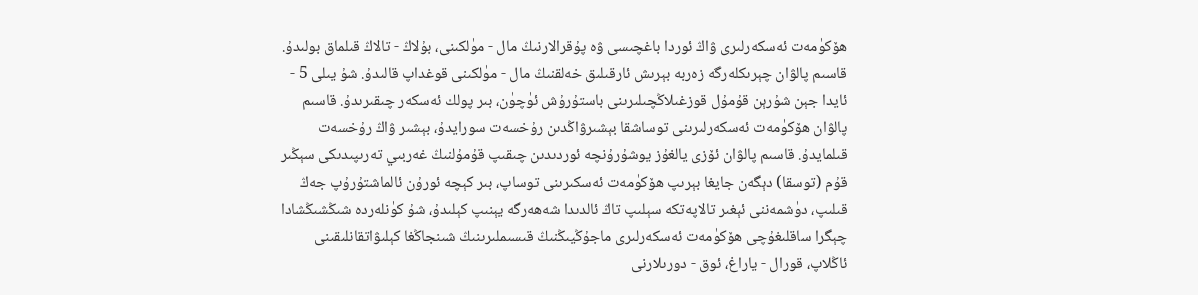ھۆكۈمەت ئەسكەرلىرى ۋاڭ ئوردا باغچىسى ۋە پۇقرالارنىڭ مال - مۈلكىنى، بۇلاڭ - تالاڭ قىلماق بولىدۇ. قاسىم پالۋان چېرىكلەرگە زەربە بېرىش ئارقىلىق خەلقنىڭ مال - مۈلكىنى قوغداپ قالىدۇ. شۇ يىلى 5 - ئايدا جېن شۇرېن قۇمۇل قوزغىلاڭچىلىرىنى باستۇرۇش ئۈچۈن، بىر پولك ئەسكەر چىقىرىدۇ. قاسىم پالۋان ھۆكۈمەت ئەسكەرلىرىنى توساشقا بېشىرۋاڭدىن رۇخسەت سورايدۇ، بېشىر ۋاڭ رۇخسەت قىلمايدۇ. قاسىم پالۋان ئۆزى يالغۇز يوشۇرۇنچە ئوردىدىن چىقىپ قۇمۇلنىڭ غەربىي تەرىپىدىكى سېڭىر قۇم (توسقا) دېگەن جايغا بېرىپ ھۆكۈمەت ئەسكىرىنى توساپ، بىر كېچە ئورۇن ئالماشتۇرۇپ جەڭ قىلىپ، دۈشمەننى ئېغىر تالاپەتكە سېلىپ تاڭ ئالدىدا شەھەرگە يېنىپ كېلىدۇ، شۇ كۈنلەردە شىڭشىڭشادا چېگرا ساقلىغۇچى ھۆكۈمەت ئەسكەرلىرى ماجۇڭيىڭنىڭ قىسىملىرىنىڭ شىنجاڭغا كېلىۋاتقانلىقىنى ئاڭلاپ، قورال - ياراغ، ئوق - دورىلارنى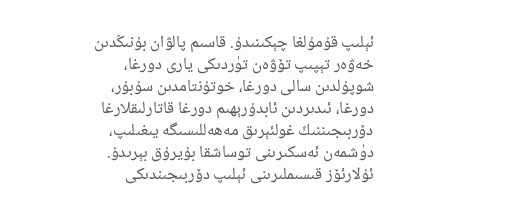ئېلىپ قۇمۇلغا چېكىنىدۇ. قاسىم پالۋان بۇنىڭدىن خەۋەر تېپىپ تۆۋەن تۈردىكى يارى دورغا، شوپۇلدىن سالى دورغا، خوتۇنتامدىن سۇبۇر، دورغا، ئىدىردىن ئابدۇرېھىم دورغا قاتارلىقلارغا دۆربىجىننىڭ غولئېرىق مەھەللىسىگە يىغىلىپ، دۈشمەن ئەسكىرىنى توساشقا بۇيرۇق بېرىدۇ. ئۇلارئۆز قىسىملىرىنى ئېلىپ دۆربىجىندىكى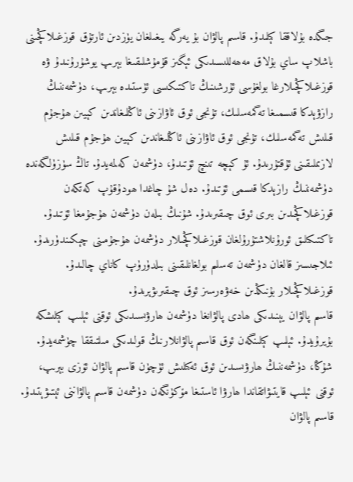جىگدە بۇلاققا كېلىدۇ. قاسىم پالۋان بۇ يەرگە يىغىلغان يۈزدىن ئارتۇق قوزغىلاڭچىنى باشلاپ ساي بۇلاق مەھەللىسىدىكى ئېگىز قۇمۇشلىقىغا بېرىپ يوشۇرۇنىدۇ ۋە قوزغىلاڭچىلارغا بولغۇسى ئۇرشىنىڭ تاكتىكىسى ئۈستىدە بېرىپ، دۈشمەننىڭ رازۋېدكا قىسمىغا تەگمەسلىك، تۇنجى ئوق ئاۋازىنى ئاڭلىغاندىن كېيىن ھۇجۇم قىلىش تەگمەسلىك، تۇنجى ئوق ئاۋازىنى ئاڭلىغاندىن كېيىن ھۇجۇم قىلىش لازىملىقىنى ئۇقتۇرىدۇ. ئۇ كېچە تىنچ ئۆتىدۇ، دۈشمەن كەلمەيدۇ. تاڭ سۈزۈلگەندە دۈشمەننىڭ رازېدكا قىسمى ئۆتىدۇ. دەل شۇ چاغدا ھودۇقۇپ كەتكەن قوزغىلاڭچىدىن بىرى ئوق چىقىرىدۇ. شۇنىڭ بىلەن دۈشمەن ھۇجۇمغا ئۆتىدۇ. تاكتىكىلىق ئورۇنلاشتۇرۇلغان قوزغىلاڭچىلار دۈشمەن ھۇجۇمىنى چېكىندۈرىدۇ. ئىلاجىسىز قالغان دۈشمەن تەسلىم بولغانلىقىنى بىلدۈرۈپ كاناي چالىدۇ. قوزغىلاڭچىلار بۇنىڭدىن خەۋەرسىز ئوق چىقىرىۋېرىدۇ.
قاسىم پالۋان يېنىدىكى ھادى پالۋانغا دۈشمەن ھارۋىسىدىكى ئوقنى ئېلىپ كېلىشكە بۇيرۇيدۇ. ئېلىپ كېلىنگەن ئوق قاسىم پالۋانلارنىڭ قولىدىكى مىلتىققا چۈشمەيدۇ. شۇڭا، دۈشمەننىڭ ھارۋىسىدىن ئوق ئەكىلىش ئۈچۈن قاسىم پالۋان ئۆزى بېرىپ، ئوقنى ئېلىپ قايتىۋاتقاندا ھارۋا ئاستىغا مۆكۈنگەن دۈشمەن قاسىم پالۋاننى ئېتىۋېتىدۇ. قاسىم پالۋان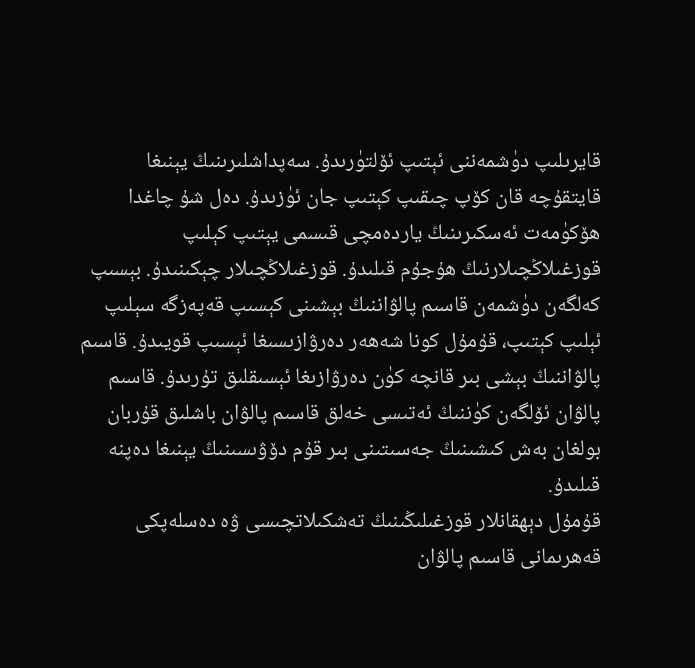قايرىلىپ دۈشمەننى ئېتىپ ئۆلتۈرىدۇ. سەپداشلىرىنىڭ يېنىغا قايتقۇچە قان كۆپ چىقىپ كېتىپ جان ئۈزىدۇ. دەل شۇ چاغدا ھۆكۈمەت ئەسكىرىنىڭ ياردەمچى قىسمى يېتىپ كېلىپ قوزغىلاڭچىلارنىڭ ھۇجۇم قىلىدۇ. قوزغىلاڭچىلار چېكىنىدۇ. بېسىپ كەلگەن دۈشمەن قاسىم پالۋاننىڭ بېشىنى كېسىپ قەپەزگە سېلىپ ئېلىپ كېتىپ، قۇمۇل كونا شەھەر دەرۋازىسىغا ئېسىپ قويىدۇ. قاسىم پالۋاننىڭ بېشى بىر قانچە كۈن دەرۋازىغا ئېسىقلىق تۇرىدۇ. قاسىم پالۋان ئۆلگەن كۈننىڭ ئەتىسى خەلق قاسىم پالۋان باشلىق قۇربان بولغان بەش كىشىنىڭ جەسىتىنى بىر قۇم دۆۋىسىنىڭ يېنىغا دەپنە قىلىدۇ.
قۇمۇل دېھقانلار قوزغىلىڭىنىڭ تەشكىلاتچىسى ۋە دەسلەپكى قەھرىمانى قاسىم پالۋان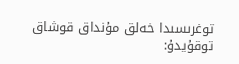توغرىسىدا خەلق مۇنداق قوشاق توقۇيدۇ: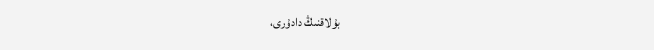بۇلاقنىڭ دادۇرى،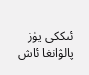ئىككى يۈز پالۋانغا ئاش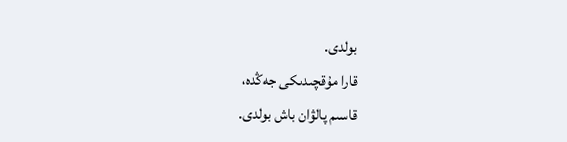بولدى.
قارا مۇقچىدىكى جەڭدە،
قاسىم پالۋان باش بولدى.